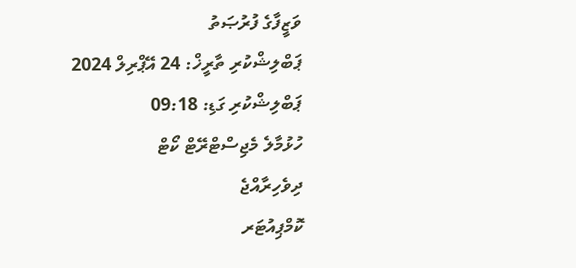ވަޒީފާގެ ފުރުޞަތު
ޕަބްލިޝްކުރި ތާރީޚް: 24 އޭޕްރިލް 2024
ޕަބްލިޝްކުރި ގަޑި: 09:18
ހުޅުމާލެ މެޖިސްޓްރޭޓް ކޯޓް
ދިވެހިރާއްޖެ
ކޮމްޕިއުޓަރ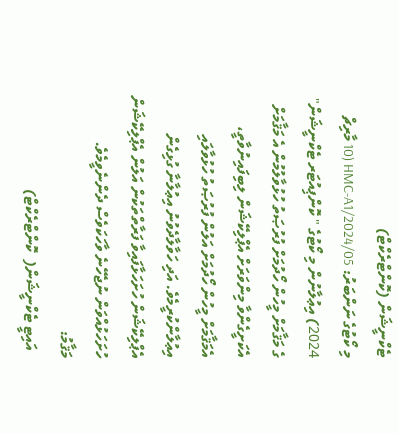ޓެކްނީޝަން (ކޮންޓްރެކްޓް)
މި ކޯޓުގެ ނަންބަރު: HMC-A1/2024/05 (10 މާރިޗް 2024) އިޢުލާނުން މި ކޯޓުގެ " ކޮންޕިއުޓަރ ޓެކްނީޝަން" ގެ މަޤާމަށް މީހުން ހޯދުމަށް ފުރުޞަތު ހުޅުވާލުމުން އެ މަޤާމަށް އެކަށީގެންވާ މިންވަރަށް އެޕްލިކޭޝަން ލިބިފައިނުވާތީ، އެމަޤާމަށް މީހުން ހޯދުމަށް އަލުން ފުރުޞަތު ހުޅުވާލައި އިޢުލާންކުރީމެވެ. އަދި ހަވާލާދެވުނު އިޢުލާނާ ގުޅިގެން އެޕްލިކޭޝަން ހުށަހަޅާފައިވާ ފަރާތްތަކުން އަލުން އެޕްލިކޭޝަން ހުށަހަޅުއްވަން ނުޖެހޭނެ ވާހަކަވެސް ދެންނެވީމެވެ.
މަޤާމު:
  އައިޓީ ޓެކްނީޝަން(  ކޮންޓްރެކްޓް)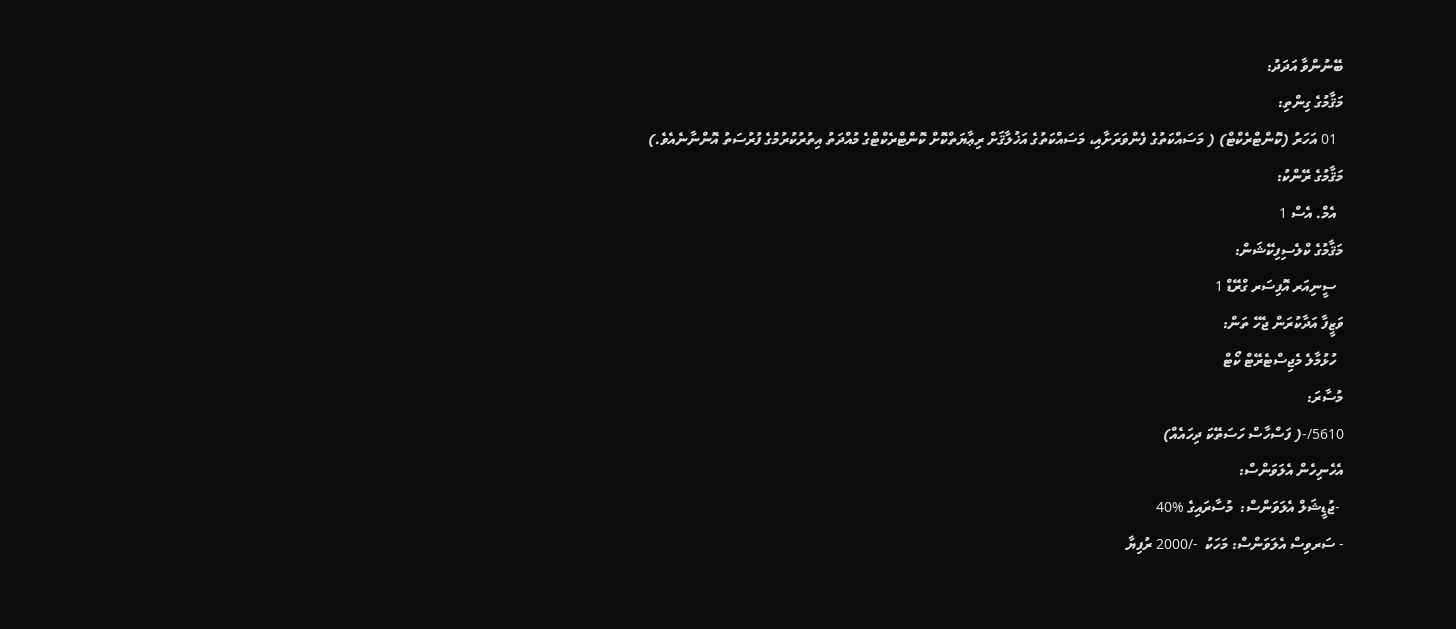ބޭނުންވާ އަދަދު:
މަޤާމުގެ ގިންތި:
  01 އަހަރު (ކޮންޓްރެކްޓް) ( މަސައްކަތުގެ ފެންވަރަށާއި، މަސައްކަތުގެ އަޚުލާޤަށް ރިޢާޔަތްކޮށް ކޮންޓްރެކްޓްގެ މުއްދަތު އިތުރުކުރުމުގެ ފުރުސަތު އޮންނާނެއެވެ.)
މަޤާމުގެ ރޭންކު:
  އެމް. އެސް 1
މަޤާމުގެ ކްލެސިފިކޭޝަން:
  ސީނިއަރ އޮފިސަރ ގްރޭޑް 1
ވަޒީފާ އަދާކުރަން ޖެހޭ ތަން:
  ހުޅުމާލެ މެޖިސްޓެރޭޓް ކޯޓް
މުސާރަ:
5610/-( ފަސްހާސް ހަސަތޭކަ ދިހައެއް)
އެހެނިހެން އެލަވަންސް:
 -ޖުޑީޝަލް އެލަވަންސް:  މުސާރައިގެ %40
- ސަރވިސް އެލަވަންސް: މަހަކު  -/2000 ރުފިޔާ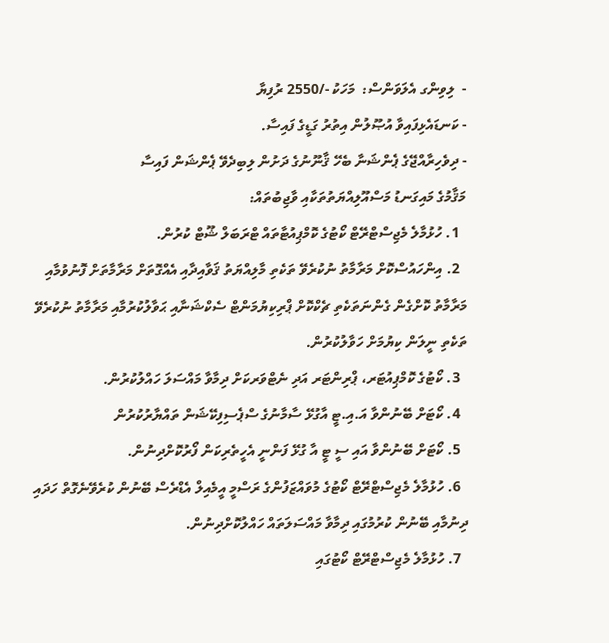-  ލިވިންގ އެލަވަންސް:  މަހަކު -/2550 ރުފިޔާ
- ކަނޑައެޅިފައިވާ އުޞޫލުން އިތުރު ގަޑީގެ ފައިސާ.
- ދިވެހިރާއްޖޭގެ ޕެންޝަނާ ބެހޭ ޤާނޫނުގެ ދަށުން ލިބިދެވޭ ޕެންޝަން ފައިސާ
މަޤާމުގެ މައިގަނޑު މަސްއޫލިއްޔަތުތަކާއި ވާޖިބުތައް:
  1. ހުޅުމާލެ މެޖިސްޓްރޭޓް ކޯޓުގެ ކޮމްޕިއުޓާތައް ޓްރަބަލް ޝޫޓް ކުރުން.
  2. އިންހައުސްކޮށް މަރާމާތު ނުކުރެވޭ ތަކެތި މާލިއްޔަތު ޤަވާއިދާއި އެއްގޮތަށް މަރާމާތަށް ފޮނުވުމާއި މަރާމާތު ކޮށްގެން ގެންނަތަކެތި ޗެކްކޮށް ޕްރިކިޔުމަންޓް ސެކްޝަނާއި ޙަވާލުކުރުމާއި މަރާމާތު ނުކުރެވޭ ތަކެތި ނީލަން ކިޔުމަށް ހަވާލުކުރުން.
  3. ކޯޓުގެ ކޮމްޕިއުޓަރ، ޕްރިންޓަރ އަދި ނެޓްވަރކަށް ދިމާވާ މައްސަލަ ހައްލުކުރުން.
  4. ކޯޓަށް ބޭނުންވާ އަ.އި.ޓީ އާގުޅޭ ސާމާނުގެ ސްޕެސިފިކޭޝަން ތައްޔާރުކުރުން
  5. ކޯޓަށް ބޭނުންވާ އައި ސީ ޓީ އާ ގުޅޭ ފަންނީ އެހީތެރިކަން ފޯރުކޮށްދިނުން.
  6. ހުޅުމާލެ މެޖިސްޓްރޭޓް ކޯޓުގެ މުވައްޒަފުންގެ ރަސްމީ އީމެއިލް އެޑްރެސް ބޭނުން ކުރެވޭނެގޮތް ހަދައި ދިނުމާއި ބޭނުން ކުރުމުގައި ދިމާވާ މައްސަލަތައް ހައްލުކޮށްދިނުން.
  7. ހުޅުމާލެ މެޖިސްޓްރޭޓް ކޯޓުގައި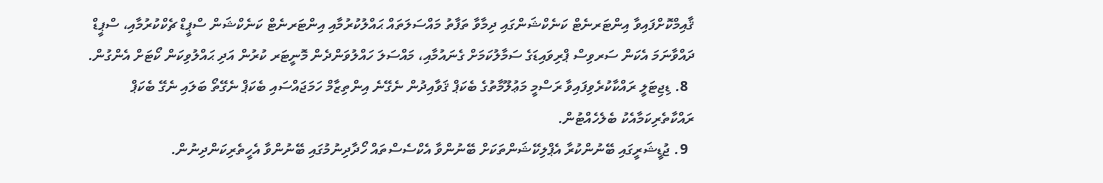ޤާއިމްކޮށްފައިވާ އިންޓަރނެޓް ކަނެކްޝަންގައި ދިމާވާ ތަފާތު މައްސަލަތައް ޙައްލުކުރުމާއި އިންޓަރނެޓް ކަނެކްޝަން ސްޕީޑް ޗެކްކުރުމާއި، ސްޕީޑް ދައްވާނަމަ އެކަން ސަރވިސް ޕްރިވައިޑަގެ ސަމާލުކަމަށް ގެނައުމާއި، މައްސަލަ ހައްލުވަންދެން މޮނީޓަރ ކުރުން އަދި ޙައްލުވިކަން ކޯޓަށް އެންގުން.
  8. ޑިޖިޓަލީ ރައްކާކުރެވިފައިވާ ރަސްމީ މަޢުލޫމާތުގެ ބެކަޕް ޤަވާއިދުން ނެގޭނެ އިންތިޒާމް ހަމަޖައްސައި ބެކަޕް ނެގޭތޯ ބަލައި ނެގޭ ބެކަޕް ރައްކާތެރިކަމާއެކު ބެލެހެއްޓުން.
  9. ޖުޑީޝަރީގައި ބޭނުންކުރާ އެޕްލިކޭޝަންތަކަށް ބޭނުންވާ އެކްސެސްތައް ހޯދާދިނުމުގައި ބޭނުންވާ އެހީތެރިކަންދިނުން.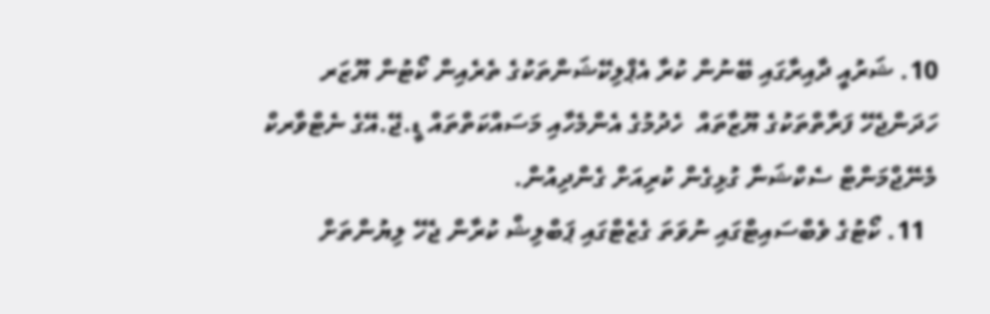10. ޝަރުއީ ދާއިރާގައި ބޭނުން ކުރާ އެޕްލިކޭޝަންތަކުގެ ތެރެއިން ކޯޓުން ޔޫޒަރ ހަދަންޖެހޭ ފަރާތްތަކުގެ ޔޫޒާތައް  ހެދުމުގެ އެންމެހާއި މަސައްކަތްތައް ޑީ.ޖޭ.އޭގެ ނެޓްވާރކް މެނޭޖްމަންޓް ސެކްޝަނާ ގުޅިގެން ކުރިއަށް ގެންދިއުން.
  11. ކޯޓުގެ ވެބްސައިޓްގައި ނުވަތަ ގެޒެޓްގައި ޕަބްލިޝް ކުރާން ޖެހޭ ލިޔުންތަށް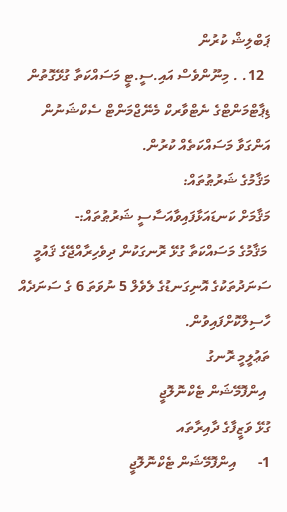ޕަބްލިޝް ކުރުން
  12. . މިނޫންވެސް އައި.ސީ.ޓީ މަސައްކަތާ ގުޅޭގޮތުން ޑިޕާޓްމަންޓްގެ ނެޓްވާރކް މެނޭޖްމަންޓް ސެކްޝަނުން އަންގަވާ މަސައްކަތެއް ކުރުން.
މަޤާމުގެ ޝަރުޠުތައް:
މަޤާމަށް ކަނޑައަޅާފައިވާއަސާސީ ޝަރުޠުތައް:-
 މަޤާމުގެ މަސައްކަތާ ގުޅޭ ރޮނގަކުން ދިވެހިރާއްޖޭގެ ޤައުމީ ސަނަދުތަކުގެ އޮނިގަނޑުގެ ލެވެލް 5 ނުވަތަ 6 ގެ ސަނަދެއް ހާސިލްކޮށްފައިވުން.
ތަޢުލީމީ ރޮނގު
 އިންފޮމޭޝަން ޓެކްނޮލޮޖީ
ގުޅޭ ވަޒީފާގެ ދާއިރާތައ
1-      އިންފޮމޭޝަން ޓެކްނޮލޮޖީ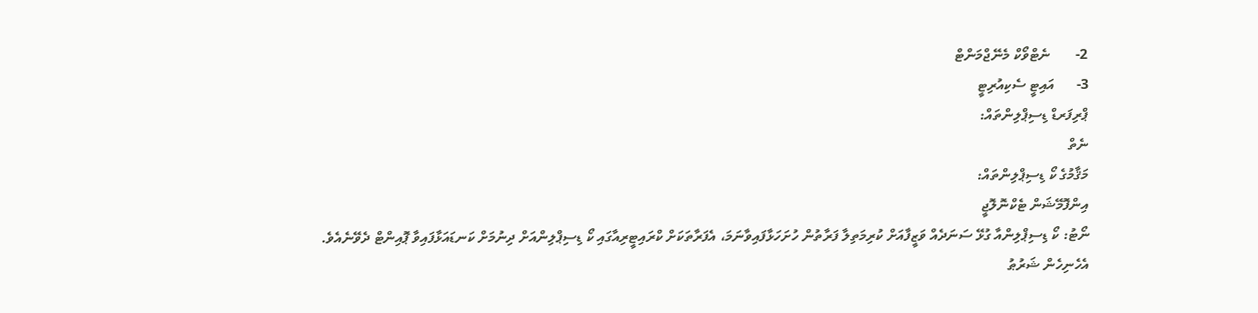2-       ނެޓްވޯކް މެނޭޖްމަންޓް
3-      އައިޓީ ސެކިއުރިޓީ
ޕްރިފަރޑް ޑިސިޕްލިންތައް:
ނެތް
މަޤާމުގެ ކޯ ޑިސިޕްލިންތައް:
އިންފޮމޭޝަން ޓެކްނޮލޮޖީ
ނޯޓު: ކޯ ޑިސިޕްލިންއާ ގުޅޭ ސަނަދެއް ވަޒީފާއަށް ކުރިމަތިލާ ފަރާތުން ހުށަހަޅާފައިވާނަމަ، އެފަރާތަކަށް ކްރައިޓީރިއާގައި ކޯ ޑިސިޕްލިންއަށް ދިނުމަށް ކަނޑައަޅާފައިވާ ޕޮއިންޓް ދެވޭނެއެވެ.
އެހެނިހެން ޝަރުޠު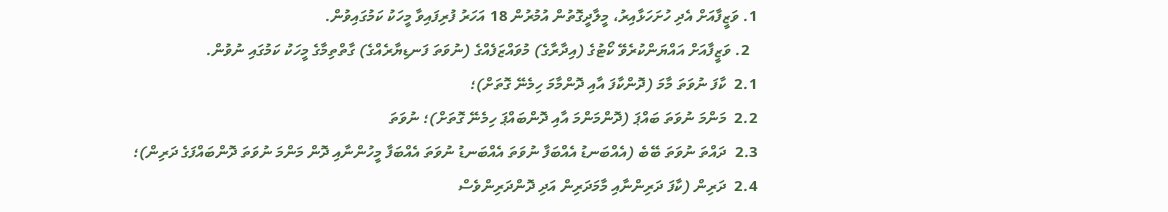1. ވަޒީފާއަށް އެދި ހުށަހަޅާއިރު، މީލާދީގޮތުން އުމުރުން 18 އަހަރު ފުރިފައިވާ މީހަކު ކަމުގައިވުން.
  2. ވަޒީފާއަށް އައްޔަންކުރެވޭ ކޯޓުގެ (އިދާރާގެ) މުވައްޒަފެއްގެ (ނުވަތަ ފަނޑިޔާރެއްގެ) ގާތްތިމާގެ މީހަކު ކަމުގައި ނުވުން.
2.1  ކާފަ ނުވަތަ މާމަ (ދޮންކާފަ އާއި ދޮންމާމަ ހިމެނޭ ގޮތަށް)؛
2.2  މަންމަ ނުވަތަ ބައްޕަ (ދޮންމަންމަ އާއި ދޮންބައްޕަ ހިމެނޭ ގޮތަށް)؛ ނުވަތަ
2.3  ދައްތަ ނުވަތަ ބޭބެ (އެއްބަނޑު އެއްބަފާ ނުވަތަ އެއްބަނޑު ނުވަތަ އެއްބަފާ މީހުންނާއި ދޮން މަންމަ ނުވަތަ ދޮންބައްފަގެ ދަރިން)؛
2.4  ދަރިން (ކާފަ ދަރިންނާއި މާމަދަރިން އަދި ދޮންދަރިންވެސް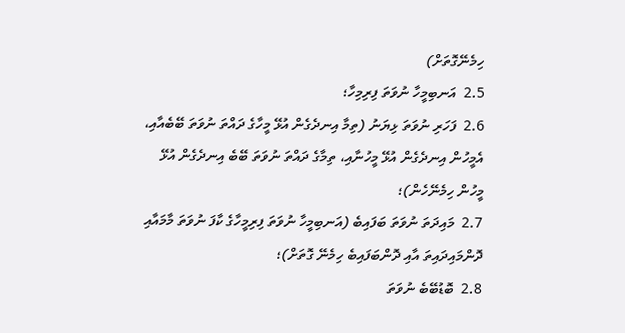ހިމެނޭގޮތަށް)
2.5  އަނބިމީހާ ނުވަތަ ފިރިމިހާ؛
2.6  ފަހަރި ނުވަތަ ޅިޔަނު (ތިމާ އިނދެގެން އުޅޭ މީހާގެ ދައްތަ ނުވަތަ ބޭބެއާއި، އެމީހުން އިނދެގެން އުޅޭ މީހުނާއި، ތިމާގެ ދައްތަ ނުވަތަ ބޭބެ އިނދެގެން އުޅޭ މީހުން ހިމެނޭހެން)؛
2.7  މައިދަތަ ނުވަތަ ބަފައިބެ (އަނބިމީހާ ނުވަތަ ފިރިމީހާގެ ކާފަ ނުވަތަ މާމައާއި ދޮންމައިދައިތަ އާއި ދޮންބަފައިބެ ހިމެނޭ ގޮތަށް)؛
2.8  ބޮޑުބޭބެ ނުވަތަ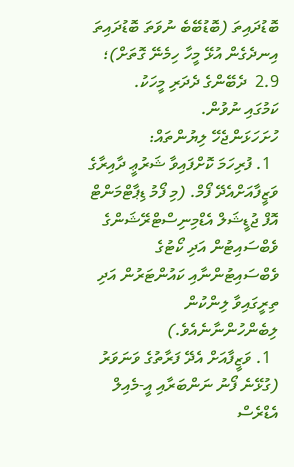ބޮޑުދައިތަ (ބޮޑުބޭބެ ނުވަތަ ބޮޑުދައިތަ އިނދެގެން އުޅޭ މީހާ ހިމެނޭ ގޮތަށް)؛
2.9  ދެބޭންގެ ދެދަރި މީހަކު.
ކަމުގައި ނުވުން.
ހުށަހަޅަންޖެހޭ ލިޔުންތައް:
  1. ފުރިހަމަ ކޮށްފައިވާ ޝަރުޢީ ދާއިރާގެ ވަޒީފާއަށްއެދޭ ފޯމް. (މި ފޯމު ޑިޕާޓްމަންޓް އޮފް ޖުޑީޝަލް އެޑްމިނިސްޓްރޭޝަންގެ ވެބްސައިޓުން އަދި ކޯޓުގެ ވެބްސައިޓުންނާއި ކައުންޓަރުން އަދި ތިރީގައިވާ ލިންކުން ލިބެންހުންނާނެއެވެ.)
  1. ވަޒީފާއަށް އެދޭ ފަރާތުގެ ވަނަވަރު (ގުޅޭނެ ފޯނު ނަންބަރާއި އީ-މެއިލް އެޑްރެސް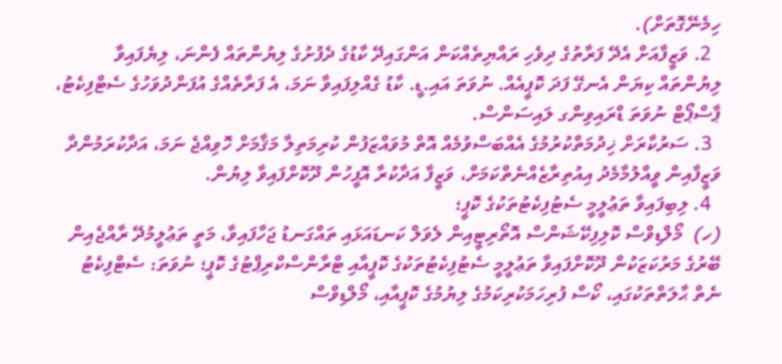ހިމެނޭގޮތަށް).
  2. ވަޒީފާއަށް އެދޭ ފަރާތުގެ ދިވެހި ރައްޔިތެއްކަން އަންގައިދޭ ކާޑުގެ ދެފުށުގެ ލިޔުންތައް ފެންނަ، ލިޔެފައިވާ ލިޔުންތައް ކިޔަން އެނގޭ ފަދަ ކޮޕީއެއް. ނުވަތަ އައި.ޑީ. ކާޑު ގެއްލިފައިވާ ނަމަ، އެ ފަރާތެއްގެ އުފަންދުވަހުގެ ސެޓްފިކެޓު، ޕާސްޕޯޓް ނުވަތަ ޑްރައިވިންގ ލައިސަންސް.
  3. ސަރުކާރަށް ޚިދުމަތްކުރުމުގެ އެއްބަސްވުމެއް އޮތް މުވައްޒަފުން ކުރިމަތިލާ މަޤާމަށް ހޮވިއްޖެ ނަމަ، އަދާކުރަމުންދާ ވަޒީފާއިން ވީއްލުމާމެދު އިއުތިރާޒެއްނެތްކަމަށް، ވަޒީފާ އަދާކުރާ އޮފީހުން ދޫކޮށްފައިވާ ލިޔުން.
  4. ލިބިފައިވާ ތަޢުލީމީ ސެޓުފިކެޓުތަކުގެ ކޮޕީ؛
(ހ)  މޯލްޑިވްސް ކޮލިފިކޭޝަންސް އޮތޯރިޓީއިން ލެވަލް ކަނޑައަޅައި ތައްގަނޑު ޖަހާފައިވާ، މަތީ ތަޢުލީމުދޭ ރާއްޖެއިން ބޭރުގެ މަރުކަޒަކުން ދޫކޮށްފައިވާ ތަޢުލީމީ ސެޓުފިކެޓުތަކުގެ ކޮޕީއާއި ޓްރާންސްކްރިޕްޓުގެ ކޮޕީ؛ ނުވަތަ: ސެޓްފިކެޓު ނެތް ޙާލަތްތަކުގައި، ކޯސް ފުރިހަމަކުރިކަމުގެ ލިޔުމުގެ ކޮޕީއާއި، މޯލްޑިވްސް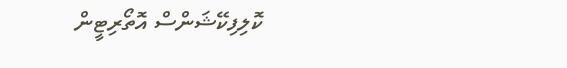ކޮލިފިކޭޝަންސް އޮތޯރިޓީން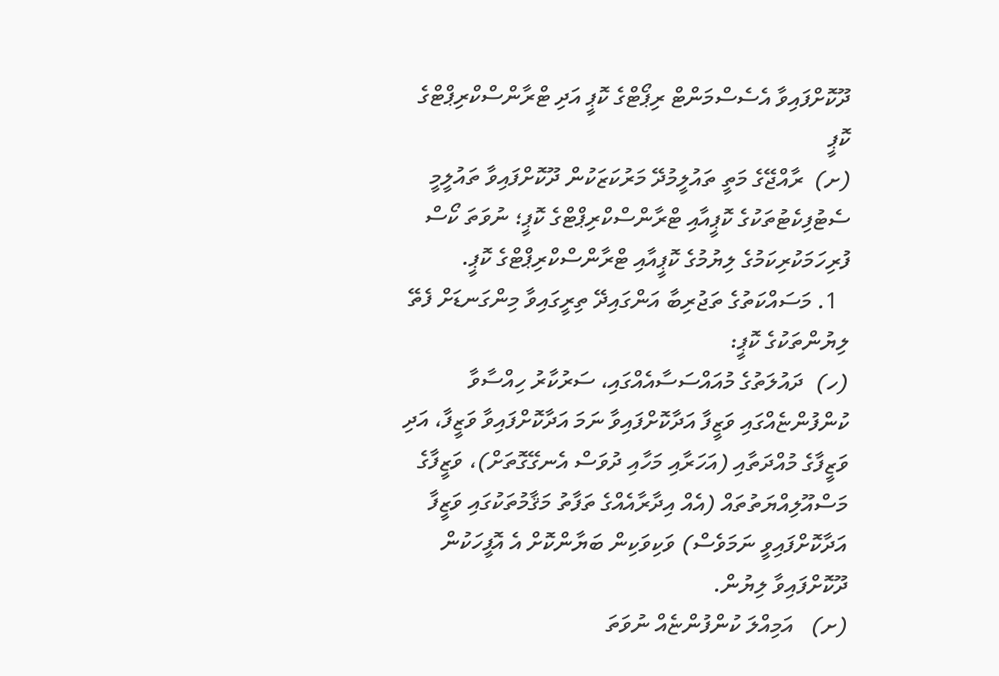ދޫކޮށްފައިވާ އެސެސްމަންޓް ރިޕޯޓްގެ ކޮޕީ އަދި ޓްރާންސްކްރިޕްޓްގެ ކޮޕީ
(ށ)  ރާއްޖޭގެ މަތީ ތައުލީމުދޭ މަރުކަޒަކުން ދޫކޮށްފައިވާ ތައުލީމީ ސެޓުފިކެޓުތަކުގެ ކޮޕީއާއި ޓްރާންސްކްރިޕްޓްގެ ކޮޕީ؛ ނުވަތަ ކޯސް ފުރިހަމަކުރިކަމުގެ ލިޔުމުގެ ކޮޕީއާއި ޓްރާންސްކްރިޕްޓްގެ ކޮޕީ.
  1. މަސައްކަތުގެ ތަޖުރިބާ އަންގައިދޭ ތިރީގައިވާ މިންގަނޑަށް ފެތޭ ލިޔުންތަކުގެ ކޮޕީ:
(ހ)  ދައުލަތުގެ މުއައްސަސާއެއްގައި، ސަރުކާރު ހިއްސާވާ ކުންފުންޏެއްގައި ވަޒީފާ އަދާކޮށްފައިވާ ނަމަ އަދާކޮށްފައިވާ ވަޒީފާ، އަދި ވަޒީފާގެ މުއްދަތާއި (އަހަރާއި މަހާއި ދުވަސް އެނގޭގޮތަށް)، ވަޒީފާގެ މަސްއޫލިއްޔަތުތައް (އެއް އިދާރާއެއްގެ ތަފާތު މަޤާމުތަކުގައި ވަޒީފާ އަދާކޮށްފައިވީ ނަމަވެސް) ވަކިވަކިން ބަޔާންކޮށް އެ އޮފީހަކުން ދޫކޮށްފައިވާ ލިޔުން.
(ށ)   އަމިއްލަ ކުންފުންޏެއް ނުވަތަ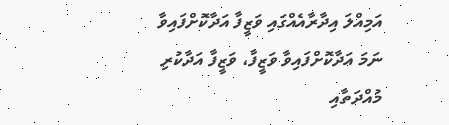އަމިއްލަ އިދާރާއެއްގައި ވަޒީފާ އަދާކޮށްފައިވާ ނަމަ އަދާކޮށްފައިވާ ވަޒީފާ، ވަޒީފާ އަދާކުރި މުއްދަތާއި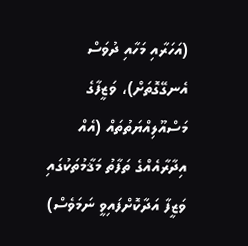(އަހަރާއި މަހާއި ދުވަސް އެނގޭގޮތަށް)، ވަޒީފާގެ މަސްއޫލިއްޔަތުތައް (އެއް އިދާރާއެއްގެ ތަފާތު މަޤާމުތަކުގައި ވަޒީފާ އަދާކޮށްފައިވީ ނަމަވެސް)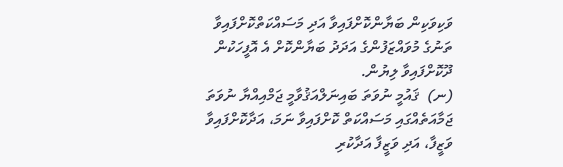ވަކިވަކިން ބަޔާންކޮށްފައިވާ އަދި މަސައްކަތްކޮށްފައިވާ ތަނުގެ މުވައްޒަފުންގެ އަދަދު ބަޔާންކޮށް އެ އޮފީހަކުން ދޫކޮށްފައިވާ ލިޔުން.
(ނ)  ޤައުމީ ނުވަތަ ބައިނަލްއަޤުވާމީ ޖަމްއިއްޔާ ނުވަތަ ޖަމާއަތެއްގައި މަސައްކަތް ކޮށްފައިވާ ނަމަ، އަދާކޮށްފައިވާ ވަޒީފާ، އަދި ވަޒީފާ އަދާކުރި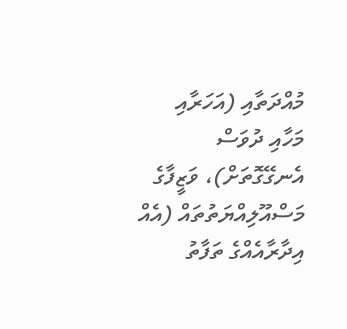މުއްދަތާއި (އަހަރާއި މަހާއި ދުވަސް އެނގޭގޮތަށް)، ވަޒީފާގެ މަސްއޫލިއްޔަތުތައް (އެއް އިދާރާއެއްގެ ތަފާތު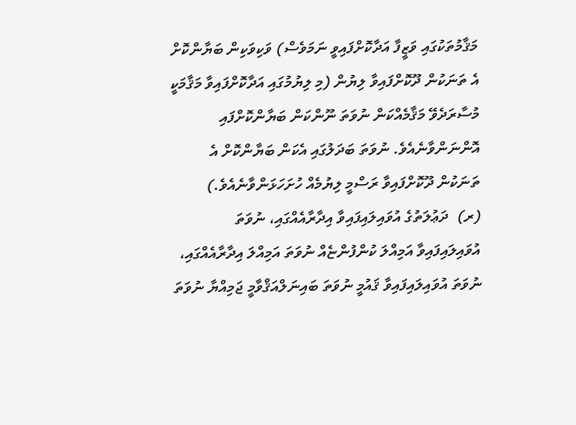މަޤާމުތަކުގައި ވަޒީފާ އަދާކޮށްފައިވީ ނަމަވެސް) ވަކިވަކިން ބަޔާންކޮށް އެ ތަނަކުން ދޫކޮށްފައިވާ ލިޔުން (މި ލިޔުމުގައި އަދާކޮށްފައިވާ މަޤާމަކީ މުސާރަދެވޭ މަޤާމެއްކަން ނުވަތަ ނޫންކަން ބަޔާންކޮށްފައި އޮންނަންވާނެއެވެ. ނުވަތަ ބަދަލުގައި އެކަން ބަޔާންކޮށް އެ ތަނަކުން ދޫކޮށްފައިވާ ރަސްމީ ލިޔުމެއް ހުށަހަޅަންވާނެއެވެ.)
(ރ)  ދަޢުލަތުގެ އުވައިލައިފައިވާ އިދާރާއެއްގައި، ނުވަތަ އުވައިލައިފައިވާ އަމިއްލަ ކުންފުންޏެއް ނުވަތަ އަމިއްލަ އިދާރާއެއްގައި، ނުވަތަ އުވައިލައިފައިވާ ޤައުމީ ނުވަތަ ބައިނަލްއަޤްވާމީ ޖަމިއްޔާ ނުވަތަ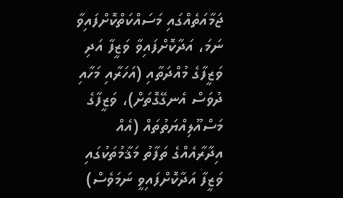ޖަމާއަތެއްގައި މަސައްކަތްކޮށްފައިވާ ނަމަ، އަދާކޮށްފައިވާ ވަޒީފާ އަދި ވަޒީފާގެ މުއްދަތާއި (އަހަރާއި މަހާއި ދުވަސް އެނގޭގޮތަށް)، ވަޒީފާގެ މަސްއޫލިއްޔަތުތައް (އެއް އިދާރާއެއްގެ ތަފާތު މަޤާމުތަކުގައި ވަޒީފާ އަދާކޮށްފައިވީ ނަމަވެސް)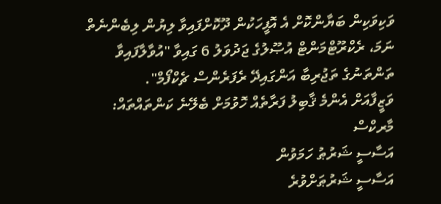ވަކިވަކިން ބަޔާންކޮށް އެ އޮފީހަކުން ދޫކޮށްފައިވާ ލިޔުން ލިބެންނެތް ނަމަ، ރެކްރޫޓްމަންޓް އުޞޫލުގެ ޖަދުވަލު 6 ގައިވާ "އުވާލާފައިވާ ތަންތަނުގެ ތަޖުރިބާ އަންގައިދޭ ރެފަރެންސް ޗެކްފޯމް".
ވަޒީފާއަށް އެންމެ ޤާބިލު ފަރާތެއް ހޮވުމަށް ބެލޭނެ ކަންތައްތައް:
މާރކްސް
އަސާސީ ޝަރުޠު ހަމަވުން
އަސާސީ ޝަރުޠަށްވުރެ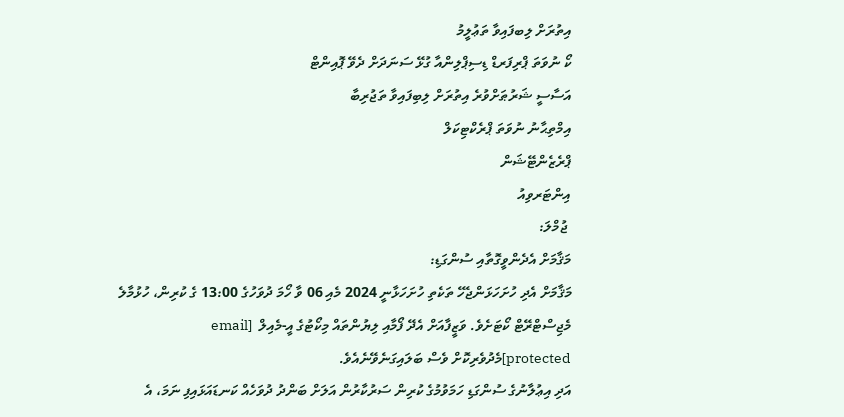އިތުރަށް ލިބފައިވާ ތަޢުލީމު
ކޯ ނުވަތަ ޕްރިފަރޑް ޑިސިޕްލިންއާ ގުޅޭ ސަނަދަށް ދެވޭ ޕޮއިންޓް
އަސާސީ ޝަރުޠަށްވުރެ އިތުރަށް ލިބިފައިވާ ތަޖުރިބާ
އިމްތިޙާނު ނުވަތަ ޕްރެކްޓިކަލް
ޕްރެޒެންޓޭޝަން
އިންޓަރވިއު
 ޖުމްލަ:
މަޤާމަށް އެދެންވީގޮތާއި ސުންގަޑި:
މަޤާމަށް އެދި ހުށަހަޅަންޖެހޭ ތަކެތި ހުށަހަޅާނީ 2024 މެއި 06 ވާ ހޯމަ ދުވަހުގެ 13:00 ގެ ކުރިން، ހުޅުމާލެ މެޖިސްޓްރޭޓް ކޯޓަށެވެ. ވަޒީފާއަށް އެދޭ ފޯމާއި ލިޔުންތައް މިކޯޓުގެ އީ-މެއިލް  [email protected]މެދުވެރިކޮށް ވެސް ބަލައިގަނެވޭނެއެވެ.
އަދި އިޢުލާނުގެ ސުންގަޑި ހަމަވުމުގެ ކުރިން ސަރުކާރުން އަލަށް ބަންދު ދުވަހެއް ކަނޑައަޅައިފި ނަމަ، އެ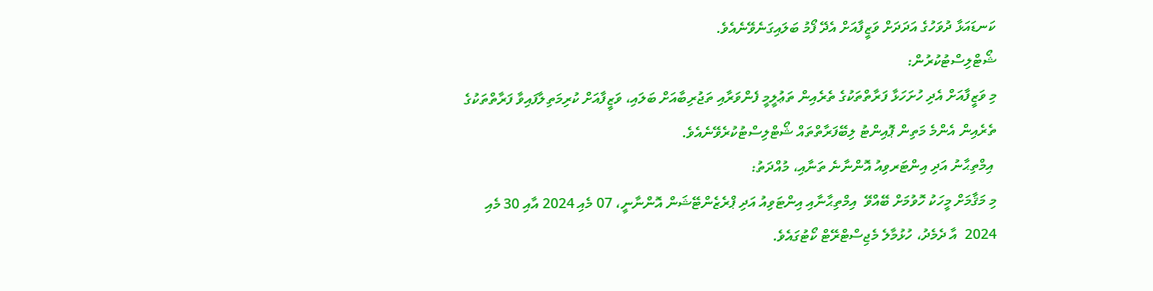ކަނޑައަޅާ ދުވަހުގެ އަދަދަށް ވަޒީފާއަށް އެދޭ ފޯމު ބަލައިގަނެވޭނެއެވެ.
ޝޯޓްލިސްޓުކުރުން:
މި ވަޒީފާއަށް އެދި ހުށަހަޅާ ފަރާތްތަކުގެ ތެރެއިން ތަޢުލީމީ ފެންވަރާއި ތަޖުރިބާއަށް ބަލައި، ވަޒީފާއަށް ކުރިމަތިލާފައިވާ ފަރާތްތަކުގެ ތެރެއިން އެންމެ މަތިން ޕޮއިންޓު ލިބޭފަރާތްތައް ޝޯޓްލިސްޓުކުރެވޭނެއެވެ.
 އިމްތިޙާނު އަދި އިންޓަރވިއު އޮންނާނެ ތަނާއި، މުއްދަތު:
މި މަޤާމަށް މީހަކު ހޮވުމަށް ބޭއްވޭ  އިމްތިޙާނާއި އިންޓަވިއު އަދި ޕްރެޒެންޓޭޝަން އޮންނާނީ، 07 މެއި 2024 އާއި 30 މެއި 2024  އާ ދެމެދު، ހުޅުމާލެ މެޖިސްޓްރޭޓް ކޯޓުގައެވެ.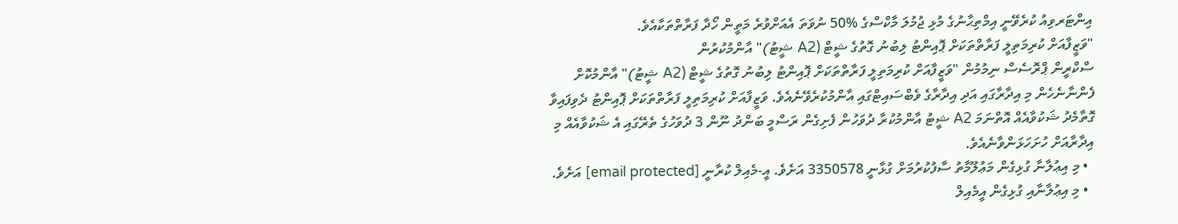އިންޓަރވިއު ކުރެވޭނީ އިމްތިޙާނުގެ މުޅި ޖުމުލަ މާކްސްގެ %50 ނުވަތަ އެއަށްވުރެ މަތީން ހޯދާ ފަރާތްތަކާއެވެ.
"ވަޒީފާއަށް ކުރިމަތިލީ ފަރާތްތަކަށް ޕޮއިންޓު ލިބުނު ގޮތުގެ ޝީޓް (A2 ޝީޓު)" އާންމުކުރުން
ސްކްރީން ޕްރޮސެސް ނިމުމުން "ވަޒީފާއަށް ކުރިމަތިލީ ފަރާތްތަކަށް ޕޮއިންޓު ލިބުނު ގޮތުގެ ޝީޓް (A2 ޝީޓު)" އާންމުކޮށް ފެންނާނެހެން މި އިދާރާގައި އަދި އިދާރާގެ ވެބްސައިޓްގައި އާންމުކުރެވޭނެއެވެ. ވަޒީފާއަށް ކުރިމަތިލީ ފަރާތްތަކަށް ޕޮއިންޓު ދެވިފައިވާ ގޮތާމެދު ޝަކުވާއެއް އޮތްނަމަ A2 ޝީޓު އާންމުކުރާ ދުވަހުން ފެށިގެން ރަސްމީ ބަންދު ނޫން 3 ދުވަހުގެ ތެރޭގައި އެ ޝަކުވާއެއް މި އިދާރާއަށް ހުށަހަޅަންވާނެއެވެ.
  • މި އިޢުލާނާ ގުޅިގެން މަޢުލޫމާތު ސާފުކުރުމަށް ގުޅާނީ 3350578 އަށެވެ. އީ-މެއިލް ކުރާނީ [email protected] އަށެވެ.
  • މި އިޢުލާނާއި ގުޅިގެން އީމެއިލް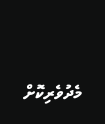މެދުވެރިކޮށް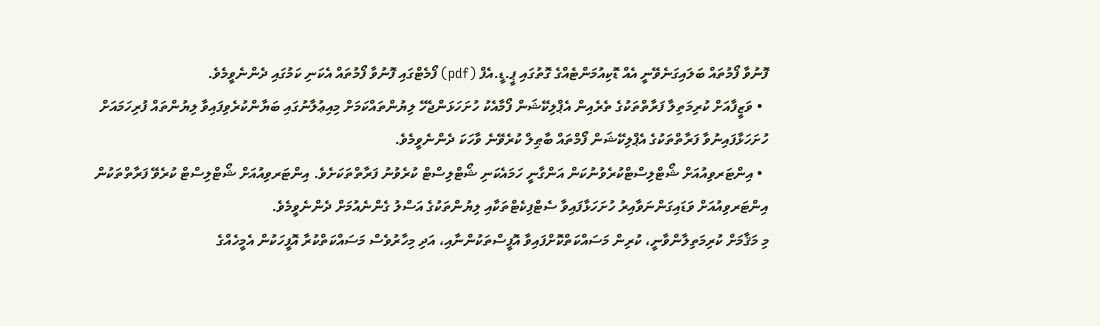ފޮނުވާ ފޯމުތައް ބަލައިގަނެވޭނީ އެއް ޑޮކިއުމަންޓެއްގެ ގޮތުގައި ޕީ.ޑީ.އެފް (pdf) ފޯމެޓްގައި ފޮނުވާ ފޯމުތައް އެކަނި ކަމުގައި ދެންނެވީމެވެ.
  • ވަޒީފާއަށް ކުރިމަތިލާ ފަރާތްތަކުގެ ތެރެއިން އެޕްލިކޭޝަން ފޯމާއެކު ހުށަހަޅަންޖެހޭ ލިޔުންތައްކަމަށް މިއިޢުލާނުގައި ބަޔާންކުރެވިފައިވާ ލިޔުންތައް ފުރިހަމައަށް ހުށަހަޅާފައިނުވާ ފަރާތްތަކުގެ އެޕްލިކޭޝަން ފޯމްތައް ބާޠިލް ކުރެވޭނެ ވާހަކަ ދެންނެވީމެވެ.
  • އިންޓަރވިއުއަށް ޝޯޓްލިސްޓްކުރެވުނުކަން އަންގާނީ ހަމައެކަނި ޝޯޓްލިސްޓް ކުރެވުނު ފަރާތްތަކަށެވެ. އިންޓަރވިއުއަށް ޝޯޓްލިސްޓް ކުރެވޭ ފަރާތްތަކުން އިންޓަރވިއުއަށް ވަޑައިގަންނަވާއިރު ހުށަހަޅާފައިވާ ސެޓްފިކެޓްތަކާއި ލިޔުންތަކުގެ އަސްލު ގެންނެއުމަށް ދެންނެވީމެވެ.
މި މަޤާމަށް ކުރިމަތިލާންވާނީ، ކުރިން މަސައްކަތްކޮށްފައިވާ އޮފީސްތަކުންނާއި، އަދި މިހާރުވެސް މަސައްކަތްކުރާ އޮފީހަކުން އެމީހެއްގެ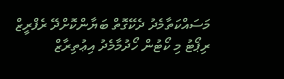މަސައްކަތާމެދު ދެކޭގޮތް ބަޔާންކޮށްދޭ ރެފްރީޒް ރިޕޯޓު މި ކޯޓުން ހޯދުމާމެދު އިޢުތިރާޒް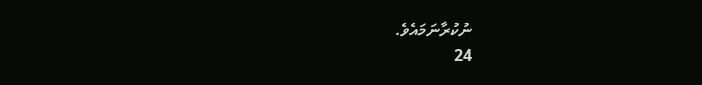ނުކުރާނަމައެވެ.
24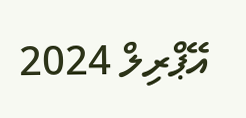އޭޕްރިލް 2024